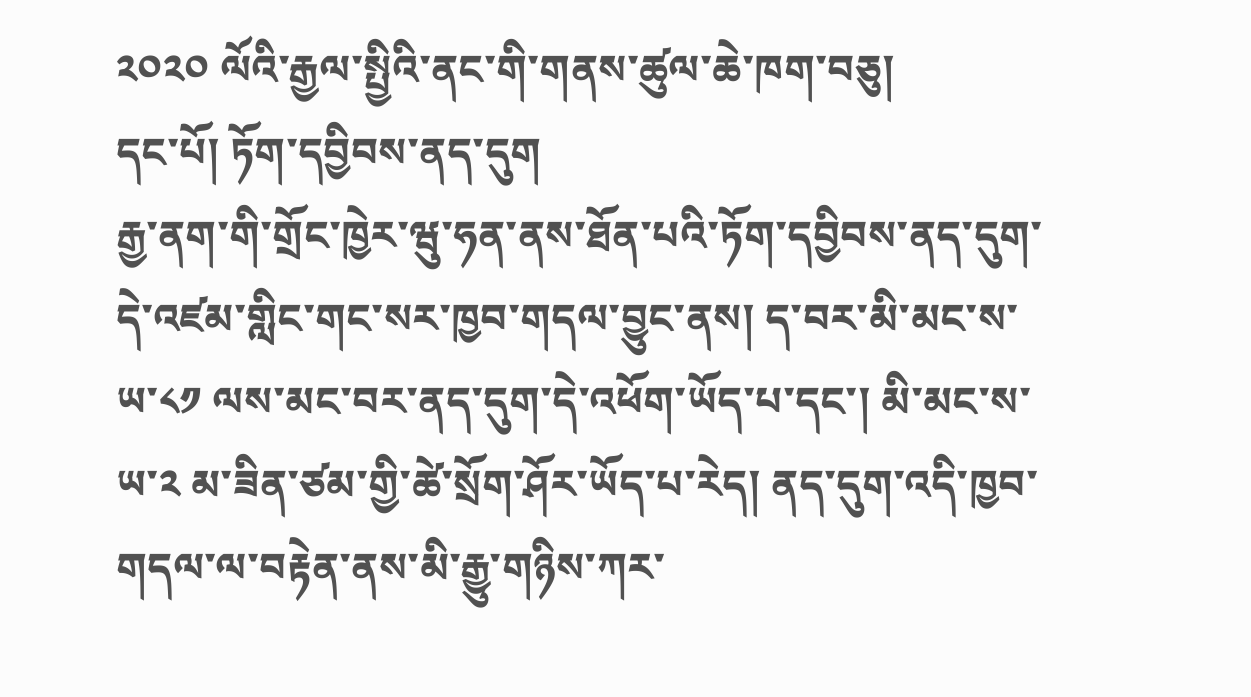༢༠༢༠ ལོའི་རྒྱལ་སྤྱིའི་ནང་གི་གནས་ཚུལ་ཆེ་ཁག་བཅུ།
དང་པོ། ཏོག་དབྱིབས་ནད་དུག
རྒྱ་ནག་གི་གྲོང་ཁྱེར་ཝུ་ཧན་ནས་ཐོན་པའི་ཏོག་དབྱིབས་ནད་དུག་དེ་འཛམ་གླིང་གང་སར་ཁྱབ་གདལ་བྱུང་ནས། ད་བར་མི་མང་ས་ཡ་༨༡ ལས་མང་བར་ནད་དུག་དེ་འཕོག་ཡོད་པ་དང་། མི་མང་ས་ཡ་༢ མ་ཟིན་ཙམ་གྱི་ཚེ་སྲོག་ཤོར་ཡོད་པ་རེད། ནད་དུག་འདི་ཁྱབ་གདལ་ལ་བརྟེན་ནས་མི་རྒྱུ་གཉིས་ཀར་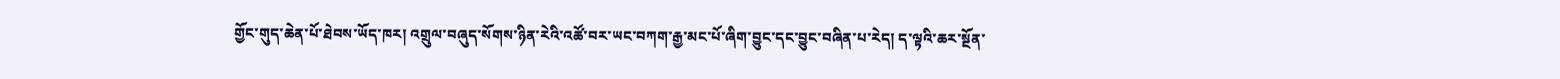གྱོང་གུད་ཆེན་པོ་ཐེབས་ཡོད་ཁར། འགྲུལ་བཞུད་སོགས་ཉིན་རེའི་འཚོ་བར་ཡང་བཀག་རྒྱ་མང་པོ་ཞིག་བྱུང་དང་བྱུང་བཞིན་པ་རེད། ད་ལྟའི་ཆར་སྔོན་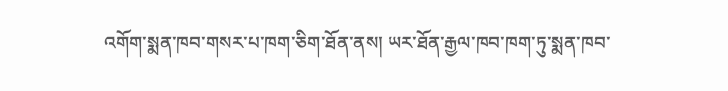འགོག་སྨན་ཁབ་གསར་པ་ཁག་ཅིག་ཐོན་ནས། ཡར་ཐོན་རྒྱལ་ཁབ་ཁག་ཏུ་སྨན་ཁབ་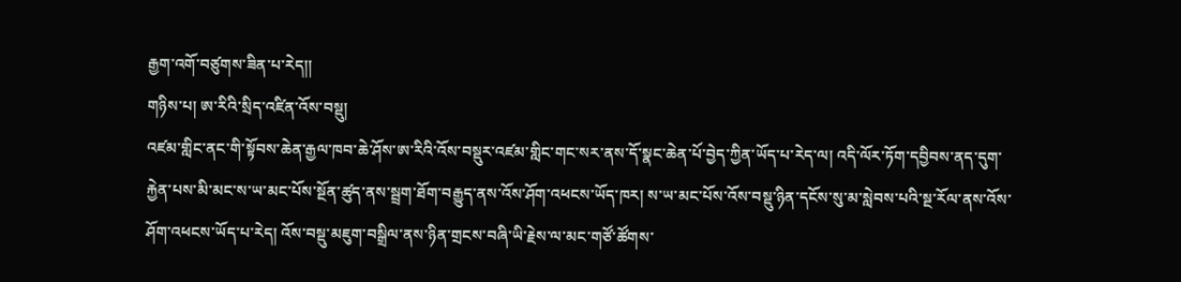རྒྱག་འགོ་བཙུགས་ཟིན་པ་རེད།།
གཉིས་པ། ཨ་རིའི་སྲིད་འཛིན་འོས་བསྡུ།
འཛམ་གླིང་ནང་གི་སྟོབས་ཆེན་རྒྱལ་ཁབ་ཆེ་ཤོས་ཨ་རིའི་འོས་བསྡུར་འཛམ་གླིང་གང་སར་ནས་དོ་སྣང་ཆེན་པོ་བྱེད་ཀྱིན་ཡོད་པ་རེད་ལ། འདི་ལོར་ཏོག་དབྱིབས་ནད་དུག་རྐྱེན་པས་མི་མང་ས་ཡ་མང་པོས་སྔོན་ཚུད་ནས་སྦྲག་ཐོག་བརྒྱུད་ནས་འོས་ཤོག་འཕངས་ཡོད་ཁར། ས་ཡ་མང་པོས་འོས་བསྡུ་ཉིན་དངོས་སུ་མ་སླེབས་པའི་སྔ་རོལ་ནས་འོས་ཤོག་འཕངས་ཡོད་པ་རེད། འོས་བསྡུ་མཇུག་བསྒྲིལ་ནས་ཉིན་གྲངས་བཞི་ཡི་རྗེས་ལ་མང་གཙོ་ཚོགས་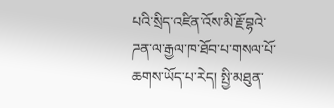པའི་སྲིད་འཛིན་འོས་མི་རྗོ་བྷའེ་ཌན་ལ་རྒྱལ་ཁ་ཐོབ་པ་གསལ་པོ་ཆགས་ཡོད་པ་རེད། སྤྱི་མཐུན་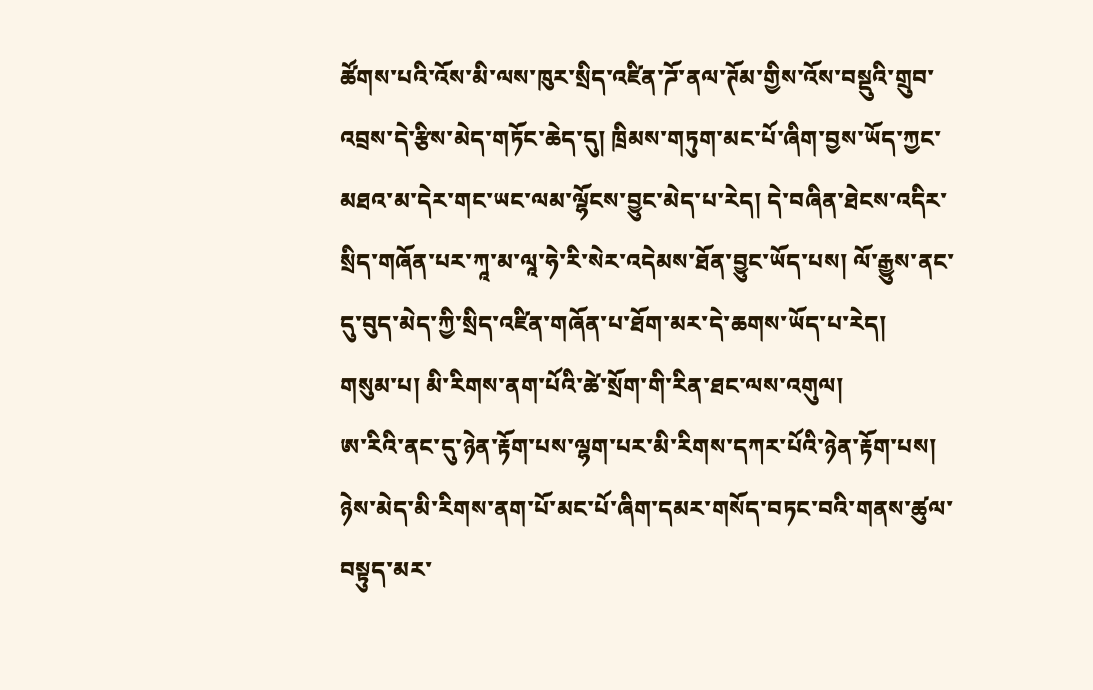ཚོགས་པའི་འོས་མི་ལས་ཁུར་སྲིད་འཛིན་ཌོ་ནལ་ཊོམ་གྱིས་འོས་བསྡུའི་གྲུབ་འབྲས་དེ་རྩིས་མེད་གཏོང་ཆེད་དུ། ཁྲིམས་གཏུག་མང་པོ་ཞིག་བྱས་ཡོད་ཀྱང་མཐའ་མ་དེར་གང་ཡང་ལམ་ལྷོངས་བྱུང་མེད་པ་རེད། དེ་བཞིན་ཐེངས་འདིར་སྲིད་གཞོན་པར་ཀཱ་མ་ལཱ་ཧེ་རི་སེར་འདེམས་ཐོན་བྱུང་ཡོད་པས། ལོ་རྒྱུས་ནང་དུ་བུད་མེད་ཀྱི་སྲིད་འཛིན་གཞོན་པ་ཐོག་མར་དེ་ཆགས་ཡོད་པ་རེད།
གསུམ་པ། མི་རིགས་ནག་པོའི་ཚེ་སྲོག་གི་རིན་ཐང་ལས་འགུལ།
ཨ་རིའི་ནང་དུ་ཉེན་རྟོག་པས་ལྷག་པར་མི་རིགས་དཀར་པོའི་ཉེན་རྟོག་པས། ཉེས་མེད་མི་རིགས་ནག་པོ་མང་པོ་ཞིག་དམར་གསོད་བཏང་བའི་གནས་ཚུལ་བསྟུད་མར་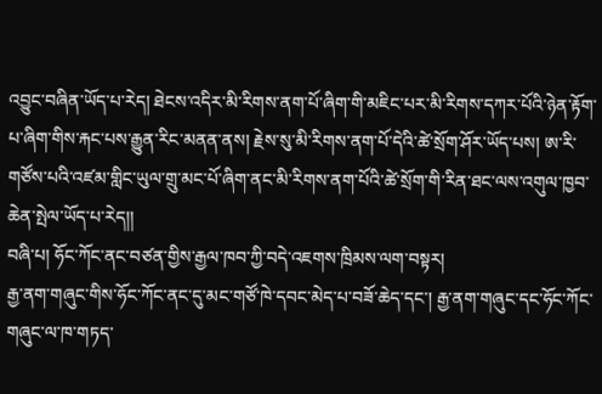འབྱུང་བཞིན་ཡོད་པ་རེད། ཐེངས་འདིར་མི་རིགས་ནག་པོ་ཞིག་གི་མཇིང་པར་མི་རིགས་དཀར་པོའི་ཉེན་རྟོག་པ་ཞིག་གིས་རྐང་པས་རྒྱུན་རིང་མནན་ནས། རྗེས་སུ་མི་རིགས་ནག་པོ་དེའི་ཚེ་སྲོག་ཤོར་ཡོད་པས། ཨ་རི་གཙོས་པའི་འཛམ་གླིང་ཡུལ་གྲུ་མང་པོ་ཞིག་ནང་མི་རིགས་ནག་པོའི་ཚེ་སྲོག་གི་རིན་ཐང་ལས་འགུལ་ཁྱབ་ཆེན་སྤེལ་ཡོད་པ་རེད།།
བཞི་པ། ཧོང་ཀོང་ནང་བཙན་གྱིས་རྒྱལ་ཁབ་ཀྱི་བདེ་འཇགས་ཁྲིམས་ལག་བསྟར།
རྒྱ་ནག་གཞུང་གིས་ཧོང་ཀོང་ནང་དུ་མང་གཙོ་ཁེ་དབང་མེད་པ་བཟོ་ཆེད་དང་། རྒྱ་ནག་གཞུང་དང་ཧོང་ཀོང་གཞུང་ལ་ཁ་གཏད་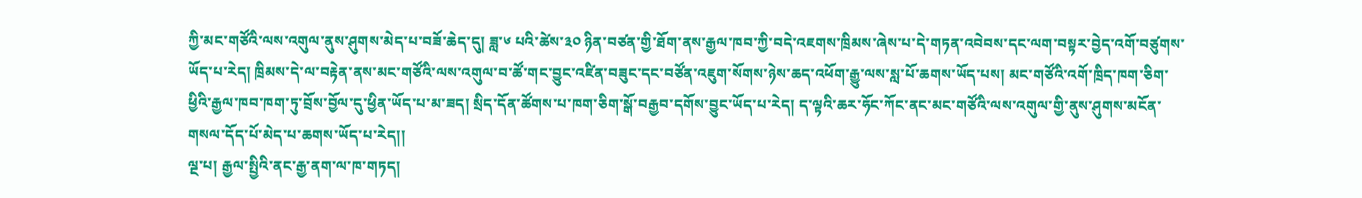ཀྱི་མང་གཙོའི་ལས་འགུལ་ནུས་ཤུགས་མེད་པ་བཟོ་ཆེད་དུ། ཟླ་༦ པའི་ཚེས་༣༠ ཉིན་བཙན་གྱི་ཐོག་ནས་རྒྱལ་ཁབ་ཀྱི་བདེ་འཇགས་ཁྲིམས་ཞེས་པ་དེ་གཏན་འབེབས་དང་ལག་བསྟར་བྱེད་འགོ་བཙུགས་ཡོད་པ་རེད། ཁྲིམས་དེ་ལ་བརྟེན་ནས་མང་གཙོའི་ལས་འགུལ་བ་ཚོ་གང་བྱུང་འཛིན་བཟུང་དང་བཙོན་འཇུག་སོགས་ཉེས་ཆད་འཕོག་རྒྱུ་ལས་སླ་པོ་ཆགས་ཡོད་པས། མང་གཙོའི་འགོ་ཁྲིད་ཁག་ཅིག་ཕྱིའི་རྒྱལ་ཁབ་ཁག་ཏུ་བྲོས་བྱོལ་དུ་ཕྱིན་ཡོད་པ་མ་ཟད། སྲིད་དོན་ཚོགས་པ་ཁག་ཅིག་སྒོ་བརྒྱབ་དགོས་བྱུང་ཡོད་པ་རེད། ད་ལྟའི་ཆར་ཧོང་ཀོང་ནང་མང་གཙོའི་ལས་འགུལ་གྱི་ནུས་ཤུགས་མངོན་གསལ་དོད་པོ་མེད་པ་ཆགས་ཡོད་པ་རེད།།
ལྔ་པ། རྒྱལ་སྤྱིའི་ནང་རྒྱ་ནག་ལ་ཁ་གཏད།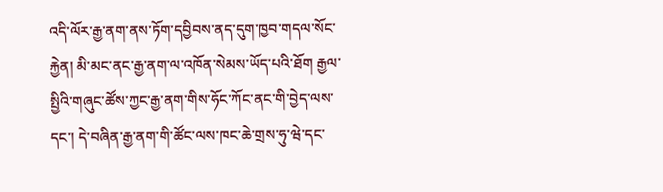འདི་ལོར་རྒྱ་ནག་ནས་ཏོག་དབྱིབས་ནད་དུག་ཁྱབ་གདལ་སོང་རྐྱེན། མི་མང་ནང་རྒྱ་ནག་ལ་འཁོན་སེམས་ཡོད་པའི་ཐོག རྒྱལ་སྤྱིའི་གཞུང་ཚོས་ཀྱང་རྒྱ་ནག་གིས་ཧོང་ཀོང་ནང་གི་བྱེད་ལས་དང་། དེ་བཞིན་རྒྱ་ནག་གི་ཚོང་ལས་ཁང་ཆེ་གྲས་ཧུ་ཝེ་དང་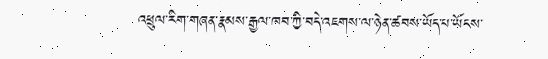འཕྲུལ་རིག་གཞན་རྣམས་རྒྱལ་ཁབ་ཀྱི་བདེ་འཇགས་ལ་ཉེན་ཚབས་ཡོད་པ་ཡོངས་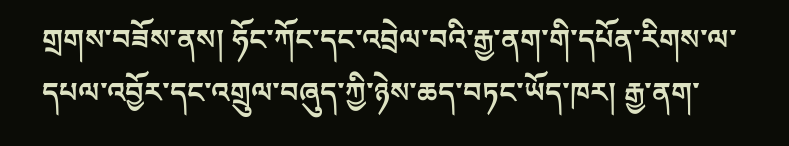གྲགས་བཟོས་ནས། ཧོང་ཀོང་དང་འབྲེལ་བའི་རྒྱ་ནག་གི་དཔོན་རིགས་ལ་དཔལ་འབྱོར་དང་འགྲུལ་བཞུད་ཀྱི་ཉེས་ཆད་བཏང་ཡོད་ཁར། རྒྱ་ནག་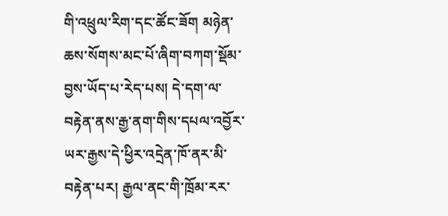གི་འཕྲུལ་རིག་དང་ཚོང་ཟོག མཉེན་ཆས་སོགས་མང་པོ་ཞིག་བཀག་སྡོམ་བྱས་ཡོད་པ་རེད་པས། དེ་དག་ལ་བརྟེན་ནས་རྒྱ་ནག་གིས་དཔལ་འབྱོར་ཡར་རྒྱས་དེ་ཕྱིར་འདྲེན་ཁོ་ནར་མི་བརྟེན་པར། རྒྱལ་ནང་གི་ཁྲོམ་རར་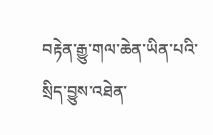བརྟེན་རྒྱུ་གལ་ཆེན་ཡིན་པའི་སྲིད་བྱུས་འཐེན་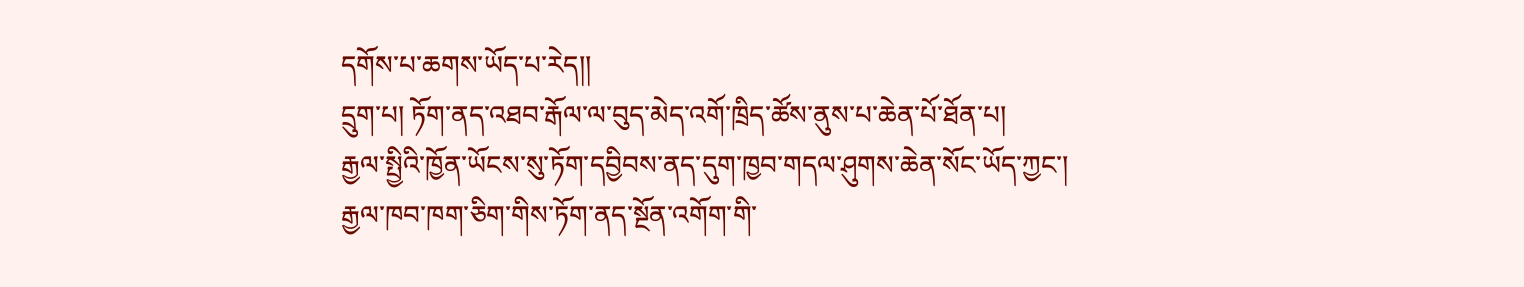དགོས་པ་ཆགས་ཡོད་པ་རེད།།
དྲུག་པ། ཏོག་ནད་འཐབ་རྒོལ་ལ་བུད་མེད་འགོ་ཁྲིད་ཚོས་ནུས་པ་ཆེན་པོ་ཐོན་པ།
རྒྱལ་སྤྱིའི་ཁྱོན་ཡོངས་སུ་ཏོག་དབྱིབས་ནད་དུག་ཁྱབ་གདལ་ཤུགས་ཆེན་སོང་ཡོད་ཀྱང་། རྒྱལ་ཁབ་ཁག་ཅིག་གིས་ཏོག་ནད་སྔོན་འགོག་གི་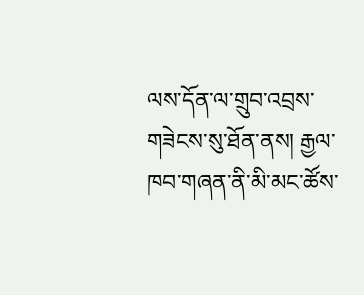ལས་དོན་ལ་གྲུབ་འབྲས་གཟེངས་སུ་ཐོན་ནས། རྒྱལ་ཁབ་གཞན་ནི་མི་མང་ཚོས་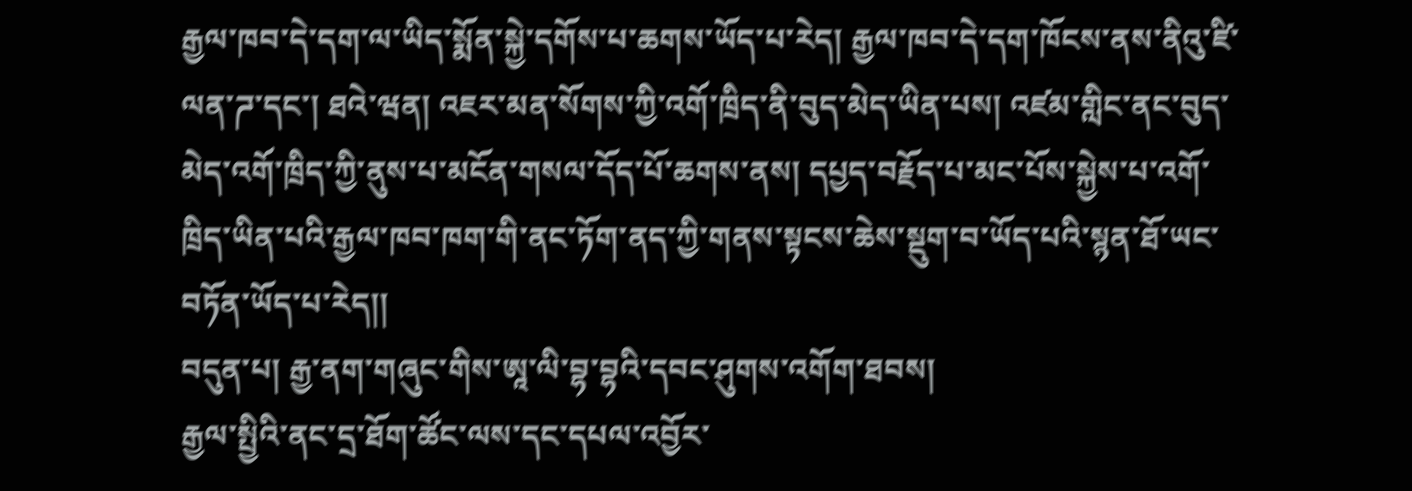རྒྱལ་ཁབ་དེ་དག་ལ་ཡིད་སྨོན་སྐྱེ་དགོས་པ་ཆགས་ཡོད་པ་རེད། རྒྱལ་ཁབ་དེ་དག་ཁོངས་ནས་ནིའུ་ཛི་ལན་ཌ་དང་། ཐའེ་ཝན། འཇར་མན་སོགས་ཀྱི་འགོ་ཁྲིད་ནི་བུད་མེད་ཡིན་པས། འཛམ་གླིང་ནང་བུད་མེད་འགོ་ཁྲིད་ཀྱི་ནུས་པ་མངོན་གསལ་དོད་པོ་ཆགས་ནས། དཔྱད་བརྗོད་པ་མང་པོས་སྐྱེས་པ་འགོ་ཁྲིད་ཡིན་པའི་རྒྱལ་ཁབ་ཁག་གི་ནང་ཏོག་ནད་ཀྱི་གནས་སྟངས་ཆེས་སྡུག་བ་ཡོད་པའི་སྙན་ཐོ་ཡང་བཏོན་ཡོད་པ་རེད།།
བདུན་པ། རྒྱ་ནག་གཞུང་གིས་ཨཱ་ལི་བྷ་བྷའི་དབང་ཤུགས་འགོག་ཐབས།
རྒྱལ་སྤྱིའི་ནང་དྲ་ཐོག་ཚོང་ལས་དང་དཔལ་འབྱོར་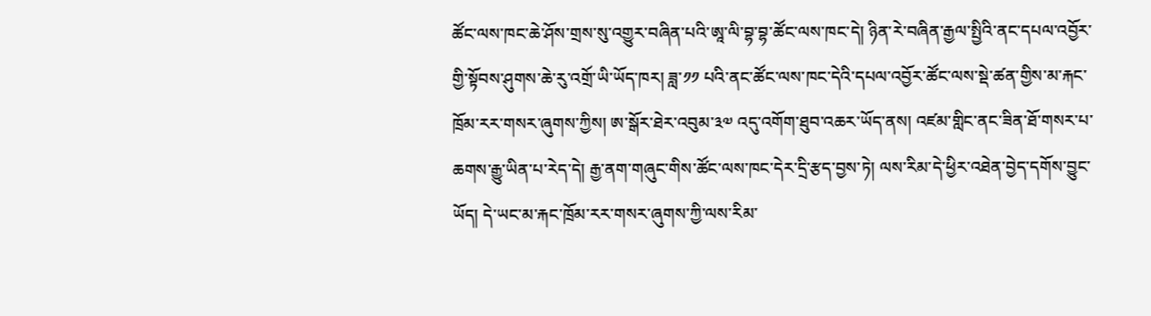ཚོང་ལས་ཁང་ཆེ་ཤོས་གྲས་སུ་འགྱུར་བཞིན་པའི་ཨཱ་ལི་བྷ་བྷ་ཚོང་ལས་ཁང་དེ། ཉིན་རེ་བཞིན་རྒྱལ་སྤྱིའི་ནང་དཔལ་འབྱོར་གྱི་སྟོབས་ཤུགས་ཆེ་རུ་འགྲོ་ཡི་ཡོད་ཁར། ཟླ་༡༡ པའི་ནང་ཚོང་ལས་ཁང་དེའི་དཔལ་འབྱོར་ཚོང་ལས་སྡེ་ཚན་གྱིས་མ་རྐང་ཁྲོམ་རར་གསར་ཞུགས་ཀྱིས། ཨ་སྒོར་ཐེར་འབུམ་༣༧ འདུ་འགོག་ཐུབ་འཆར་ཡོད་ནས། འཛམ་གླིང་ནང་ཟིན་ཐོ་གསར་པ་ཆགས་རྒྱུ་ཡིན་པ་རེད་དེ། རྒྱ་ནག་གཞུང་གིས་ཚོང་ལས་ཁང་དེར་དྲི་རྩད་བྱས་ཏེ། ལས་རིམ་དེ་ཕྱིར་འཐེན་བྱེད་དགོས་བྱུང་ཡོད། དེ་ཡང་མ་རྐང་ཁྲོམ་རར་གསར་ཞུགས་ཀྱི་ལས་རིམ་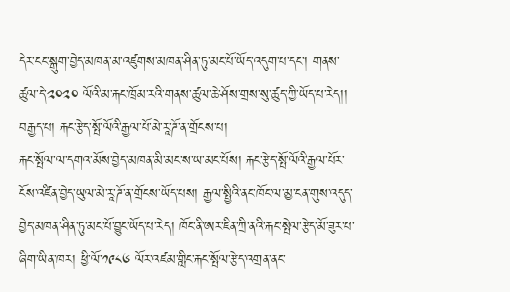དེར་ངང་སྒུག་བྱེད་མཁན་མ་འཛུགས་མཁན་ཤིན་ཏུ་མང་པོ་ཡོད་འདུག་པ་དང་། གནས་ཚུལ་དེ་༢༠༢༠ ལོའི་མ་རྐང་ཁྲོམ་རའི་གནས་ཚུལ་ཆེ་ཤོས་གྲས་སུ་ཚུད་ཀྱི་ཡོད་པ་རེད།།
བརྒྱད་པ། རྐང་རྩེད་སྤོ་ལོའི་རྒྱལ་པོ་མེ་རཱ་ཌོ་ན་གྲོངས་པ།
རྐང་སྤོལ་ལ་དགའ་མོས་བྱེད་མཁན་མི་མང་ས་ཡ་མང་པོས། རྐང་རྩེད་སྤོ་ལོའི་རྒྱལ་པོར་ངོས་འཛིན་བྱེད་ཡུལ་མེ་རཱ་ཌོ་ན་གྲོངས་ཡོད་པས། རྒྱལ་སྤྱིའི་ནང་ཁོང་ལ་མྱ་ངན་གུས་འདུད་བྱེད་མཁན་ཤིན་ཏུ་མང་པོ་བྱུང་ཡོད་པ་རེད། ཁོང་ནི་ཨར་ཇིན་ཀྲི་ནའི་རྐང་སྤེལ་རྩེད་མོ་ཟུར་པ་ཞིག་ཡིན་ཁར། ཕྱི་ལོ་༡༩༨༦ ལོར་འཛམ་གླིང་རྐང་སྤོལ་རྩེད་འགྲན་ནང་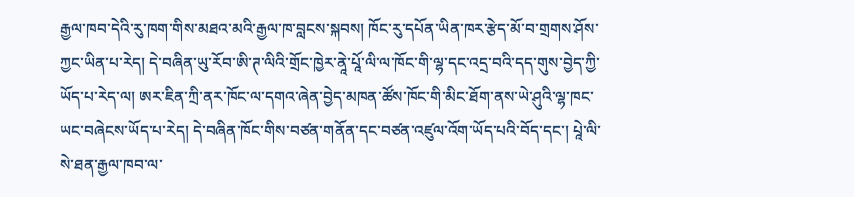རྒྱལ་ཁབ་དེའི་རུ་ཁག་གིས་མཐའ་མའི་རྒྱལ་ཁ་བླངས་སྐབས། ཁོང་རུ་དཔོན་ཡིན་ཁར་རྩེད་མོ་བ་གྲགས་ཤོས་ཀྱང་ཡིན་པ་རེད། དེ་བཞིན་ཡུ་རོབ་ཨི་ཊ་ལིའི་གྲོང་ཁྱེར་ནཱེ་པཱོ་ལི་ལ་ཁོང་གི་ལྷ་དང་འདྲ་བའི་དད་གུས་བྱེད་ཀྱི་ཡོད་པ་རེད་ལ། ཨར་ཇིན་ཀྲི་ནར་ཁོང་ལ་དགའ་ཞེན་བྱེད་མཁན་ཚོས་ཁོང་གི་མིང་ཐོག་ནས་ཡེ་ཤུའི་ལྷ་ཁང་ཡང་བཞེངས་ཡོད་པ་རེད། དེ་བཞིན་ཁོང་གིས་བཙན་གནོན་དང་བཙན་འཛུལ་འོག་ཡོད་པའི་བོད་དང་། པཱེ་ལི་སེ་ཐན་རྒྱལ་ཁབ་ལ་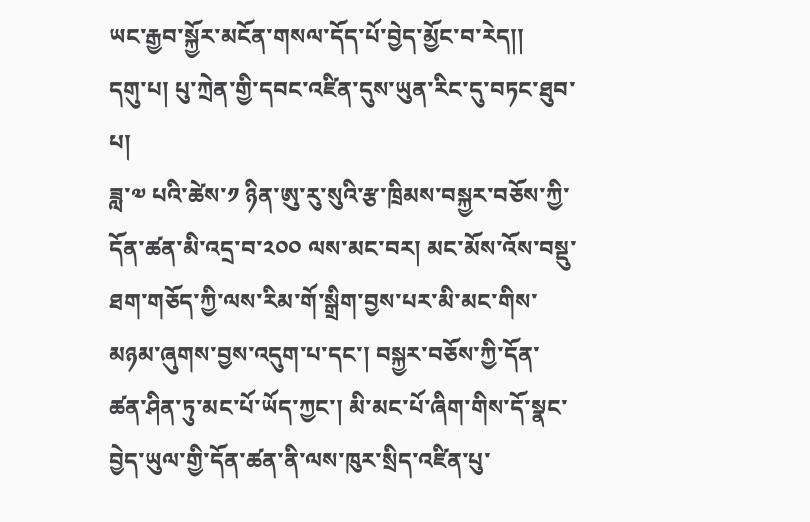ཡང་རྒྱབ་སྐྱོར་མངོན་གསལ་དོད་པོ་བྱེད་མྱོང་བ་རེད།།
དགུ་པ། པུ་ཀྲེན་གྱི་དབང་འཛིན་དུས་ཡུན་རིང་དུ་བཏང་ཐུབ་པ།
ཟླ་༧ པའི་ཚེས་༡ ཉིན་ཨུ་རུ་སུའི་རྩ་ཁྲིམས་བསྐྱར་བཅོས་ཀྱི་དོན་ཚན་མི་འདྲ་བ་༢༠༠ ལས་མང་བར། མང་མོས་འོས་བསྡུ་ཐག་གཅོད་ཀྱི་ལས་རིམ་གོ་སྒྲིག་བྱས་པར་མི་མང་གིས་མཉམ་ཞུགས་བྱས་འདུག་པ་དང་། བསྐྱར་བཅོས་ཀྱི་དོན་ཚན་ཤིན་ཏུ་མང་པོ་ཡོད་ཀྱང་། མི་མང་པོ་ཞིག་གིས་དོ་སྣང་བྱེད་ཡུལ་གྱི་དོན་ཚན་ནི་ལས་ཁུར་སྲིད་འཛིན་པུ་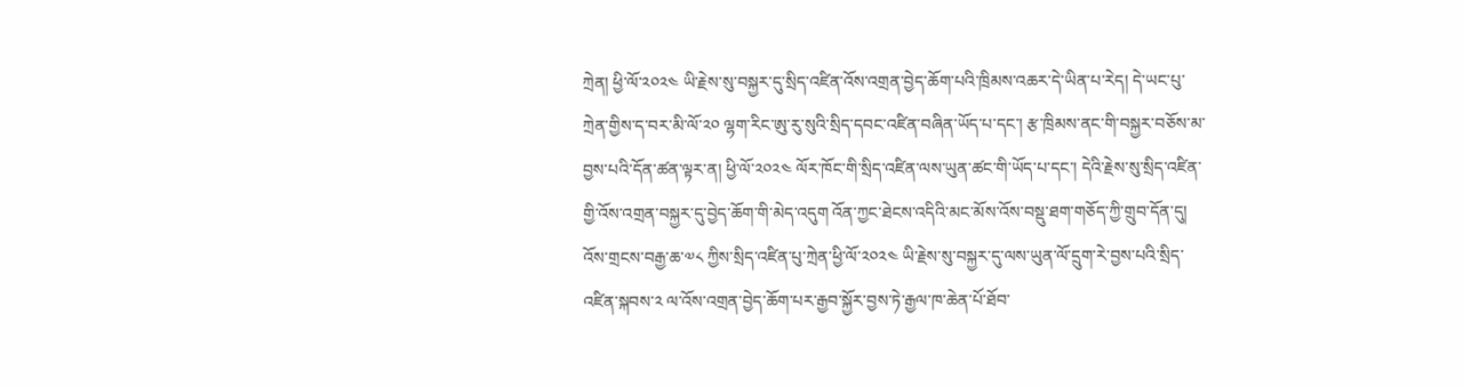ཀྲེན། ཕྱི་ལོ་༢༠༢༤ ཡི་རྗེས་སུ་བསྐྱར་དུ་སྲིད་འཛིན་འོས་འགྲན་བྱེད་ཆོག་པའི་ཁྲིམས་འཆར་དེ་ཡིན་པ་རེད། དེ་ཡང་པུ་ཀྲེན་གྱིས་ད་བར་མི་ལོ་༢༠ ལྷག་རིང་ཨུ་རུ་སུའི་སྲིད་དབང་འཛིན་བཞིན་ཡོད་པ་དང་། རྩ་ཁྲིམས་ནང་གི་བསྐྱར་བཅོས་མ་བྱས་པའི་དོན་ཚན་ལྟར་ན། ཕྱི་ལོ་༢༠༢༤ ལོར་ཁོང་གི་སྲིད་འཛིན་ལས་ཡུན་ཚང་གི་ཡོད་པ་དང་། དེའི་རྗེས་སུ་སྲིད་འཛིན་གྱི་འོས་འགྲན་བསྐྱར་དུ་བྱེད་ཆོག་གི་མེད་འདུག འོན་ཀྱང་ཐེངས་འདིའི་མང་མོས་འོས་བསྡུ་ཐག་གཅོད་ཀྱི་གྲུབ་དོན་དུ། འོས་གྲངས་བརྒྱ་ཆ་༧༨ ཀྱིས་སྲིད་འཛིན་པུ་ཀྲེན་ཕྱི་ལོ་༢༠༢༤ ཡི་རྗེས་སུ་བསྐྱར་དུ་ལས་ཡུན་ལོ་དྲུག་རེ་བྱས་པའི་སྲིད་འཛིན་སྐབས་༢ ལ་འོས་འགྲན་བྱེད་ཆོག་པར་རྒྱབ་སྐྱོར་བྱས་ཏེ་རྒྱལ་ཁ་ཆེན་པོ་ཐོབ་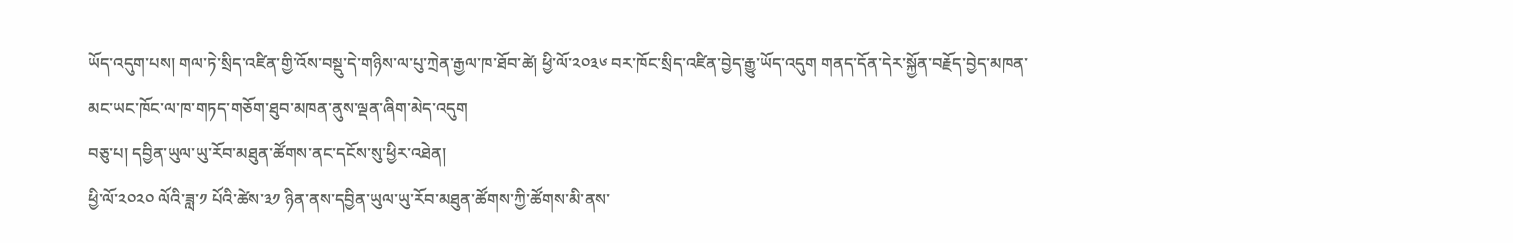ཡོད་འདུག་པས། གལ་ཏེ་སྲིད་འཛིན་གྱི་འོས་བསྡུ་དེ་གཉིས་ལ་པུ་ཀྲེན་རྒྱལ་ཁ་ཐོབ་ཚེ། ཕྱི་ལོ་༢༠༣༦ བར་ཁོང་སྲིད་འཛིན་བྱེད་རྒྱུ་ཡོད་འདུག གནད་དོན་དེར་སྐྱོན་བརྗོད་བྱེད་མཁན་མང་ཡང་ཁོང་ལ་ཁ་གཏད་གཅོག་ཐུབ་མཁན་ནུས་ལྡན་ཞིག་མེད་འདུག
བཅུ་པ། དབྱིན་ཡུལ་ཡུ་རོབ་མཐུན་ཚོགས་ནང་དངོས་སུ་ཕྱིར་འཐེན།
ཕྱི་ལོ་༢༠༢༠ ལོའི་ཟླ་༡ པོའི་ཚེས་༣༡ ཉིན་ནས་དབྱིན་ཡུལ་ཡུ་རོབ་མཐུན་ཚོགས་ཀྱི་ཚོགས་མི་ནས་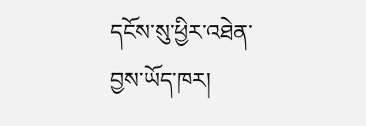དངོས་སུ་ཕྱིར་འཐེན་བྱས་ཡོད་ཁར།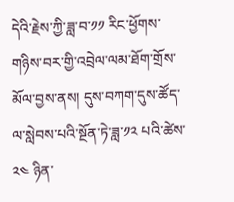དེའི་རྗེས་ཀྱི་ཟླ་བ་༡༡ རིང་ཕྱོགས་གཉིས་བར་གྱི་འབྲེལ་ལམ་ཐོག་གྲོས་མོལ་བྱས་ནས། དུས་བཀག་དུས་ཚོད་ལ་སླེབས་པའི་སྔོན་ཏེ་ཟླ་༡༢ པའི་ཚེས་༢༤ ཉིན་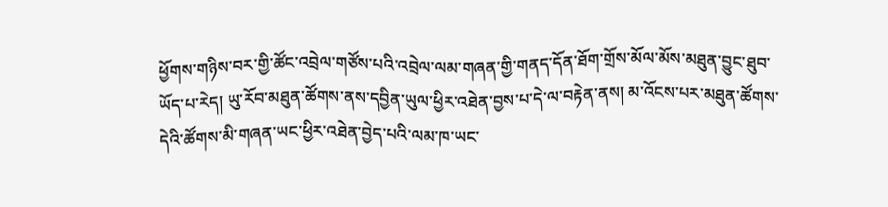ཕྱོགས་གཉིས་བར་གྱི་ཚོང་འབྲེལ་གཙོས་པའི་འབྲེལ་ལམ་གཞན་གྱི་གནད་དོན་ཐོག་གྲོས་མོལ་མོས་མཐུན་བྱུང་ཐུབ་ཡོད་པ་རེད། ཡུ་རོབ་མཐུན་ཚོགས་ནས་དབྱིན་ཡུལ་ཕྱིར་འཐེན་བྱས་པ་དེ་ལ་བརྟེན་ནས། མ་འོངས་པར་མཐུན་ཚོགས་དེའི་ཚོགས་མི་གཞན་ཡང་ཕྱིར་འཐེན་བྱེད་པའི་ལམ་ཁ་ཡང་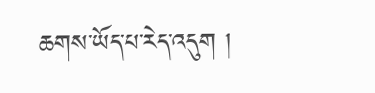ཆགས་ཡོད་པ་རེད་འདུག །